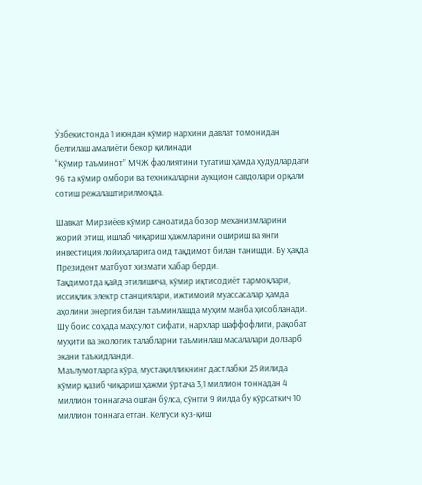Ўзбекистонда 1 июндан кўмир нархини давлат томонидан белгилаш амалиёти бекор қилинади
“Кўмир таъминот” МЧЖ фаолиятини тугатиш ҳамда ҳудудлардаги 96 та кўмир омбори ва техникаларни аукцион савдолари орқали сотиш режалаштирилмоқда.

Шавкат Мирзиёев кўмир саноатида бозор механизмларини жорий этиш, ишлаб чиқариш ҳажмларини ошириш ва янги инвестиция лойиҳаларига оид тақдимот билан танишди. Бу ҳақда Президент матбуот хизмати хабар берди.
Тақдимотда қайд этилишича, кўмир иқтисодиёт тармоқлари, иссиқлик электр станциялари, ижтимоий муассасалар ҳамда аҳолини энергия билан таъминлашда муҳим манба ҳисобланади. Шу боис соҳада маҳсулот сифати, нархлар шаффофлиги, рақобат муҳити ва экологик талабларни таъминлаш масалалари долзарб экани таъкидланди.
Маълумотларга кўра, мустақилликнинг дастлабки 25 йилида кўмир қазиб чиқариш ҳажми ўртача 3,1 миллион тоннадан 4 миллион тоннагача ошган бўлса, сўнгги 9 йилда бу кўрсаткич 10 миллион тоннага етган. Келгуси куз-қиш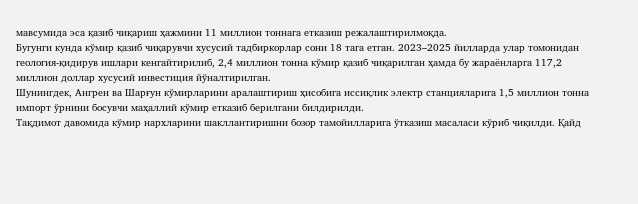мавсумида эса қазиб чиқариш ҳажмини 11 миллион тоннага етказиш режалаштирилмоқда.
Бугунги кунда кўмир қазиб чиқарувчи хусусий тадбиркорлар сони 18 тага етган. 2023–2025 йилларда улар томонидан геология-қидирув ишлари кенгайтирилиб, 2,4 миллион тонна кўмир қазиб чиқарилган ҳамда бу жараёнларга 117,2 миллион доллар хусусий инвестиция йўналтирилган.
Шунингдек, Ангрен ва Шарғун кўмирларини аралаштириш ҳисобига иссиқлик электр станцияларига 1,5 миллион тонна импорт ўрнини босувчи маҳаллий кўмир етказиб берилгани билдирилди.
Тақдимот давомида кўмир нархларини шакллантиришни бозор тамойилларига ўтказиш масаласи кўриб чиқилди. Қайд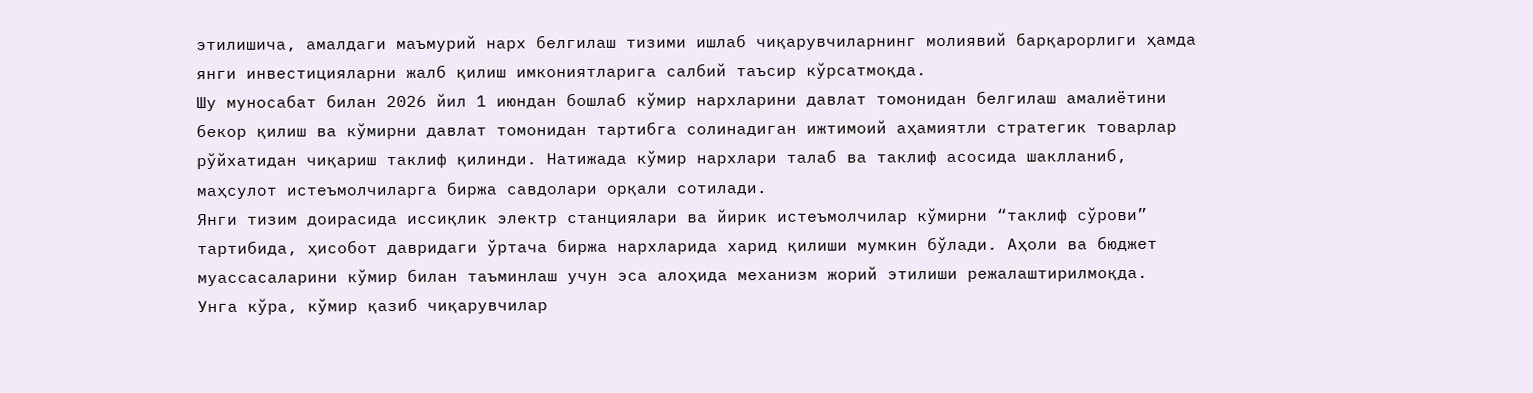этилишича, амалдаги маъмурий нарх белгилаш тизими ишлаб чиқарувчиларнинг молиявий барқарорлиги ҳамда янги инвестицияларни жалб қилиш имкониятларига салбий таъсир кўрсатмоқда.
Шу муносабат билан 2026 йил 1 июндан бошлаб кўмир нархларини давлат томонидан белгилаш амалиётини бекор қилиш ва кўмирни давлат томонидан тартибга солинадиган ижтимоий аҳамиятли стратегик товарлар рўйхатидан чиқариш таклиф қилинди. Натижада кўмир нархлари талаб ва таклиф асосида шаклланиб, маҳсулот истеъмолчиларга биржа савдолари орқали сотилади.
Янги тизим доирасида иссиқлик электр станциялари ва йирик истеъмолчилар кўмирни “таклиф сўрови” тартибида, ҳисобот давридаги ўртача биржа нархларида харид қилиши мумкин бўлади. Аҳоли ва бюджет муассасаларини кўмир билан таъминлаш учун эса алоҳида механизм жорий этилиши режалаштирилмоқда.
Унга кўра, кўмир қазиб чиқарувчилар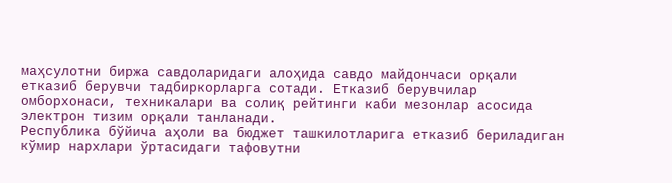маҳсулотни биржа савдоларидаги алоҳида савдо майдончаси орқали етказиб берувчи тадбиркорларга сотади. Етказиб берувчилар омборхонаси, техникалари ва солиқ рейтинги каби мезонлар асосида электрон тизим орқали танланади.
Республика бўйича аҳоли ва бюджет ташкилотларига етказиб бериладиган кўмир нархлари ўртасидаги тафовутни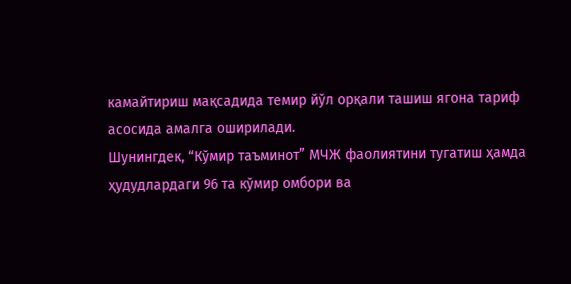камайтириш мақсадида темир йўл орқали ташиш ягона тариф асосида амалга оширилади.
Шунингдек, “Кўмир таъминот” МЧЖ фаолиятини тугатиш ҳамда ҳудудлардаги 96 та кўмир омбори ва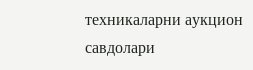техникаларни аукцион савдолари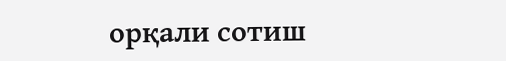орқали сотиш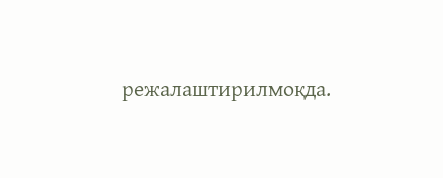режалаштирилмоқда.